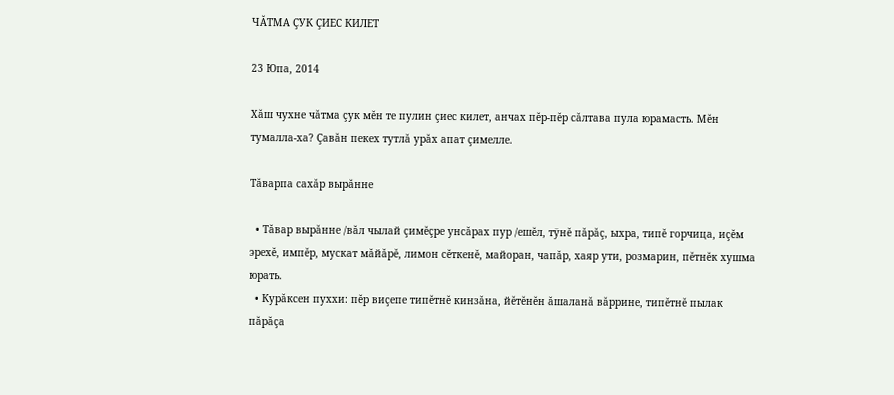ЧĂТМА ÇУК ÇИЕС КИЛЕТ

23 Юпа, 2014

Хăш чухне чăтма çук мĕн те пулин çиес килет, анчах пĕр-пĕр сăлтава пула юрамасть. Мĕн тумалла-ха? Çавăн пекех тутлă урăх апат çимелле.

Тăварпа сахăр вырăнне

  • Тăвар вырăнне /вăл чылай çимĕçре унсăрах пур /ешĕл, тÿнĕ пăрăç, ыхра, типĕ горчица, иçĕм эрехĕ, импĕр, мускат мăйăрĕ, лимон сĕткенĕ, майоран, чапăр, хаяр ути, розмарин, пĕтнĕк хушма юрать.
  • Курăксен пуххи: пĕр виçепе типĕтнĕ кинзăна, йĕтĕнĕн ăшаланă вăррине, типĕтнĕ пылак пăрăçа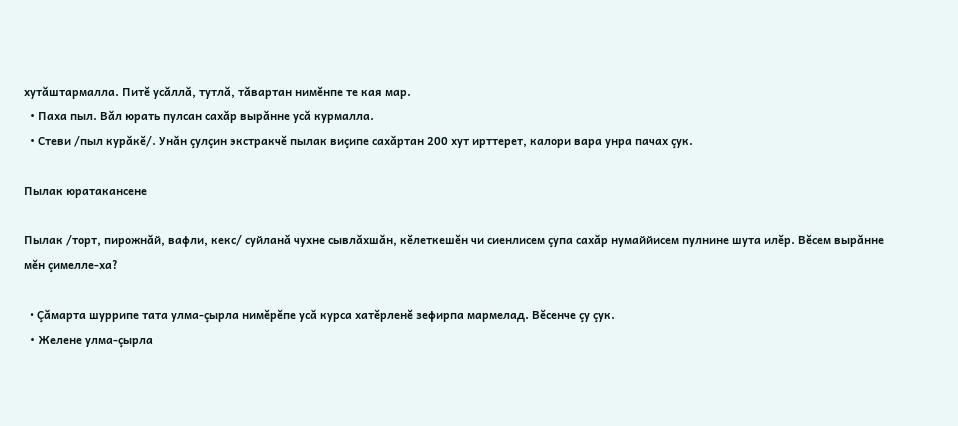хутăштармалла. Питĕ усăллă, тутлă, тăвартан нимĕнпе те кая мар.
  • Паха пыл. Вăл юрать пулсан сахăр вырăнне усă курмалла.
  • Стеви /пыл курăкĕ/. Унăн çулçин экстракчĕ пылак виçипе сахăртан 200 хут ирттерет, калори вара унра пачах çук.

Пылак юратакансене

Пылак /торт, пирожнăй, вафли, кекс/ суйланă чухне сывлăхшăн, кĕлеткешĕн чи сиенлисем çупа сахăр нумаййисем пулнине шута илĕр. Вĕсем вырăнне мĕн çимелле-ха?

  • Çăмарта шуррипе тата улма-çырла нимĕрĕпе усă курса хатĕрленĕ зефирпа мармелад. Вĕсенче çу çук.
  • Желене улма-çырла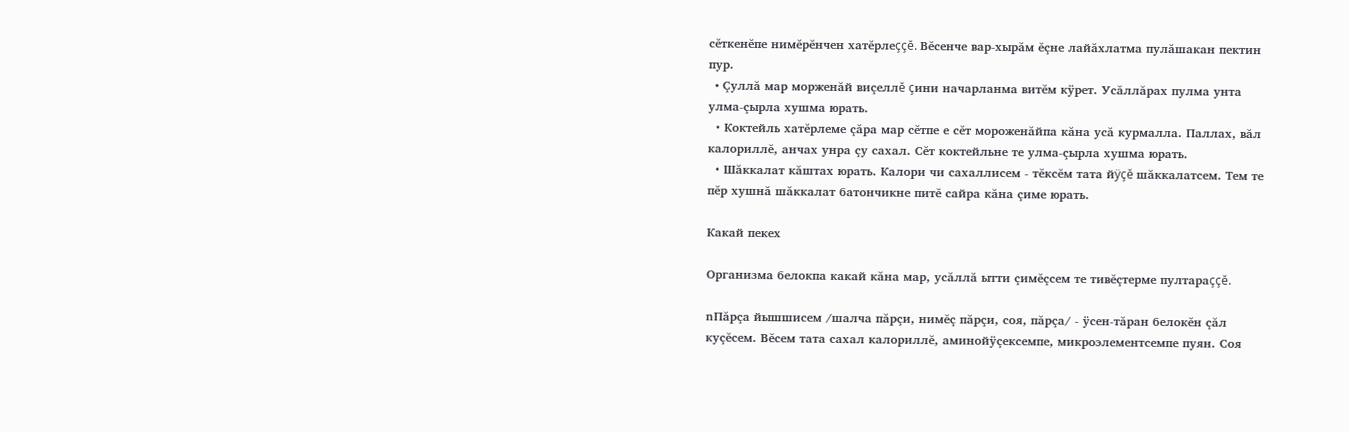сĕткенĕпе нимĕрĕнчен хатĕрлеççĕ. Вĕсенче вар-хырăм ĕçне лайăхлатма пулăшакан пектин пур.
  • Çуллă мар морженăй виçеллĕ çини начарланма витĕм кÿрет. Усăллăрах пулма унта улма-çырла хушма юрать.
  • Коктейль хатĕрлеме çăра мар сĕтпе е сĕт мороженăйпа кăна усă курмалла. Паллах, вăл калориллĕ, анчах унра çу сахал. Сĕт коктейльне те улма-çырла хушма юрать.
  • Шăккалат кăштах юрать. Калори чи сахаллисем - тĕксĕм тата йÿçĕ шăккалатсем. Тем те пĕр хушнă шăккалат батончикне питĕ сайра кăна çиме юрать.

Какай пекех

Организма белокпа какай кăна мар, усăллă ытти çимĕçсем те тивĕçтерме пултараççĕ.

nПăрçа йышшисем /шалча пăрçи, нимĕç пăрçи, соя, пăрçа/ - ÿсен-тăран белокĕн çăл куçĕсем. Вĕсем тата сахал калориллĕ, аминойÿçексемпе, микроэлементсемпе пуян. Соя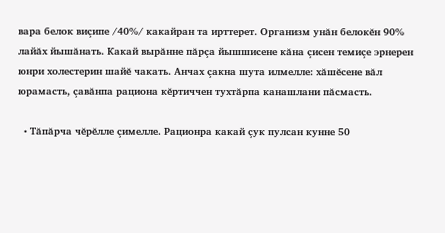вара белок виçипе /40%/ какайран та ирттерет. Организм унăн белокĕн 90% лайăх йышăнать. Какай вырăнне пăрçа йышшисене кăна çисен темиçе эрнерен юнри холестерин шайĕ чакать. Анчах çакна шута илмелле: хăшĕсене вăл юрамасть, çавăнпа рациона кĕртиччен тухтăрпа канашлани пăсмасть.

  • Тăпăрча чĕрĕлле çимелле. Рационра какай çук пулсан кунне 50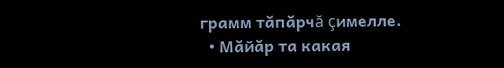грамм тăпăрчă çимелле.
  • Мăйăр та какая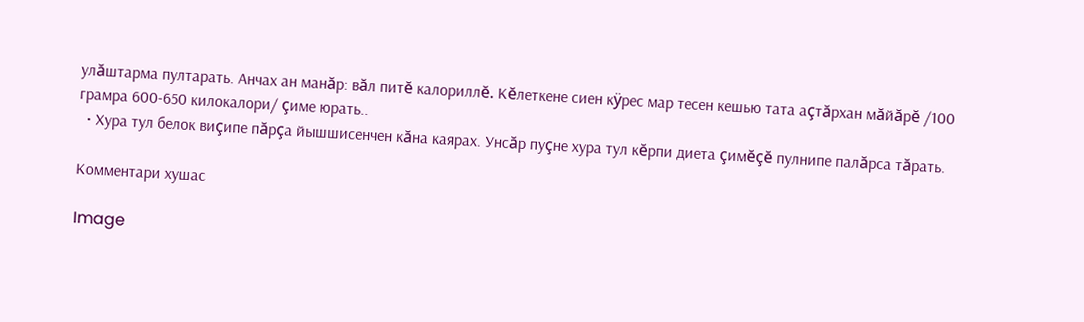улăштарма пултарать. Анчах ан манăр: вăл питĕ калориллĕ. Кĕлеткене сиен кÿрес мар тесен кешью тата аçтăрхан мăйăрĕ /100 грамра 600-650 килокалори/ çиме юрать..
  • Хура тул белок виçипе пăрçа йышшисенчен кăна каярах. Унсăр пуçне хура тул кĕрпи диета çимĕçĕ пулнипе палăрса тăрать.

Комментари хушас

Image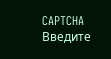CAPTCHA
Введите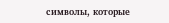символы, которые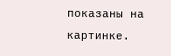показаны на картинке.